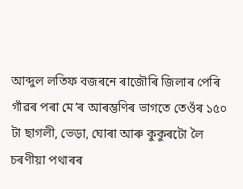আব্দুল লতিফ বজৰনে ৰাজৌৰি জিলাৰ পেৰি গাঁৱৰ পৰা মে’ৰ আৰম্ভণিৰ ভাগতে তেওঁৰ ১৫০ টা ছাগলী, ভেড়া, ঘোৰা আৰু কুকুৰটো লৈ চৰণীয়া পথাৰৰ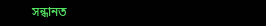সন্ধানত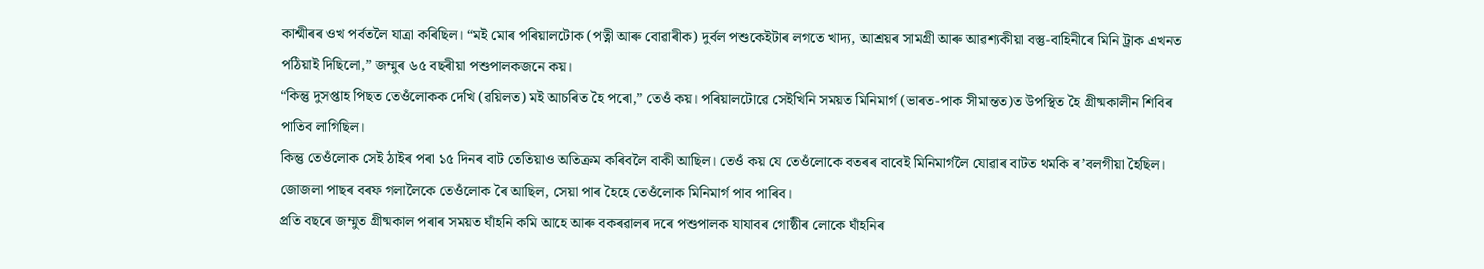কাশ্মীৰৰ ওখ পৰ্বতলৈ যাত্ৰা কৰিছিল। “মই মোৰ পৰিয়ালটোক (পত্নী আৰু বোৱাৰীক) দুৰ্বল পশুকেইটাৰ লগতে খাদ্য, আশ্ৰয়ৰ সামগ্ৰী আৰু আৱশ্যকীয়া বস্তু-বাহিনীৰে মিনি ট্ৰাক এখনত পঠিয়াই দিছিলো,” জম্মুৰ ৬৫ বছৰীয়া পশুপালকজনে কয়।
“কিন্তু দুসপ্তাহ পিছত তেওঁলোকক দেখি (ৱয়িলত) মই আচৰিত হৈ পৰো,” তেওঁ কয়। পৰিয়ালটোৱে সেইখিনি সময়ত মিনিমাৰ্গ (ভাৰত-পাক সীমান্তত)ত উপস্থিত হৈ গ্ৰীষ্মকালীন শিবিৰ পাতিব লাগিছিল।
কিন্তু তেওঁলোক সেই ঠাইৰ পৰা ১৫ দিনৰ বাট তেতিয়াও অতিক্ৰম কৰিবলৈ বাকী আছিল। তেওঁ কয় যে তেওঁলোকে বতৰৰ বাবেই মিনিমাৰ্গলৈ যোৱাৰ বাটত থমকি ৰ’বলগীয়া হৈছিল। জোজলা পাছৰ বৰফ গলালৈকে তেওঁলোক ৰৈ আছিল, সেয়া পাৰ হৈহে তেওঁলোক মিনিমাৰ্গ পাব পাৰিব।
প্ৰতি বছৰে জম্মুত গ্ৰীষ্মকাল পৰাৰ সময়ত ঘাঁহনি কমি আহে আৰু বকৰৱালৰ দৰে পশুপালক যাযাবৰ গোষ্ঠীৰ লোকে ঘাঁহনিৰ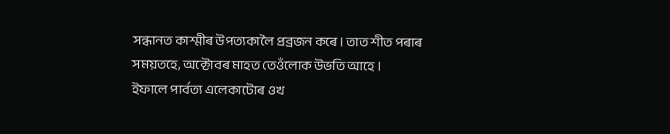সন্ধানত কাশ্মীৰ উপত্যকালৈ প্ৰব্ৰজন কৰে। তাত শীত পৰাৰ সময়তহে, অক্টোবৰ মাহত তেওঁলোক উভতি আহে।
ইফালে পাৰ্বত্য এলেকাটোৰ ওখ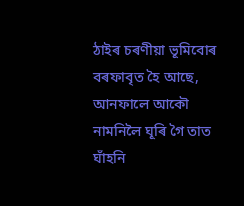ঠাইৰ চৰণীয়া ভূমিবোৰ বৰফাবৃত হৈ আছে, আনফালে আকৌ নামনিলৈ ঘূৰি গৈ তাত ঘাঁহনি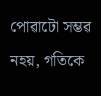পোৱাটো সম্ভৱ নহয়, গতিকে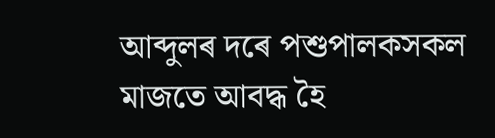আব্দুলৰ দৰে পশুপালকসকল মাজতে আবদ্ধ হৈ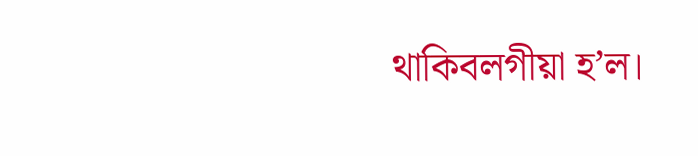থাকিবলগীয়া হ’ল।